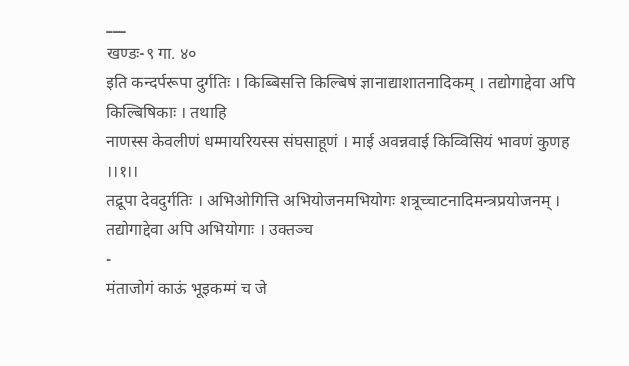___
खण्डः-९ गा. ४०
इति कन्दर्परूपा दुर्गतिः । किब्बिसत्ति किल्बिषं ज्ञानाद्याशातनादिकम् । तद्योगाद्देवा अपि किल्बिषिकाः । तथाहि
नाणस्स केवलीणं धम्मायरियस्स संघसाहूणं । माई अवन्नवाई किव्विसियं भावणं कुणह ।।१।।
तद्रूपा देवदुर्गतिः । अभिओगित्ति अभियोजनमभियोगः शत्रूच्चाटनादिमन्त्रप्रयोजनम् । तद्योगाद्देवा अपि अभियोगाः । उक्तञ्च
-
मंताजोगं काऊं भूइकम्मं च जे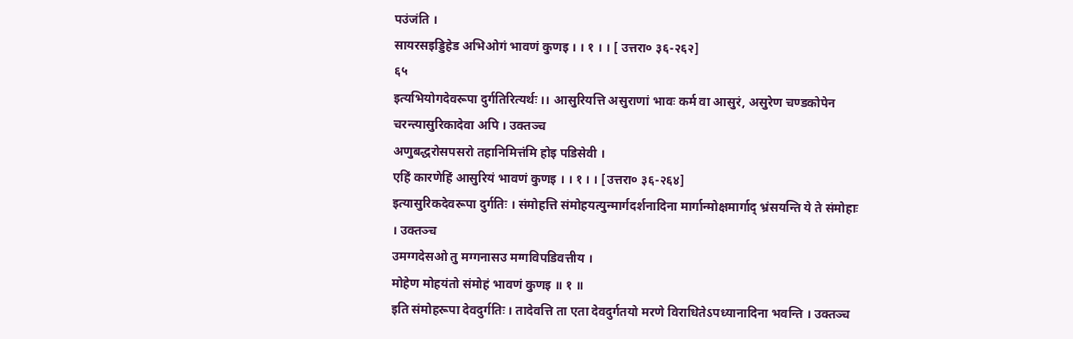पउंजंति ।
सायरसइड्डिहेड अभिओगं भावणं कुणइ । । १ । । [ उत्तरा० ३६-२६२]
६५
इत्यभियोगदेवरूपा दुर्गतिरित्यर्थः ।। आसुरियत्ति असुराणां भावः कर्म वा आसुरं, असुरेण चण्डकोपेन चरन्त्यासुरिकादेवा अपि । उक्तञ्च
अणुबद्धरोसपसरो तहानिमित्तंमि होइ पडिसेवी ।
एहिं कारणेहिं आसुरियं भावणं कुणइ । । १ । । [उत्तरा० ३६-२६४]
इत्यासुरिकदेवरूपा दुर्गतिः । संमोहत्ति संमोहयत्युन्मार्गदर्शनादिना मार्गान्मोक्षमार्गाद् भ्रंसयन्ति ये ते संमोहाः । उक्तञ्च
उमग्गदेसओ तु मग्गनासउ मग्गविपडिवत्तीय ।
मोहेण मोहयंतो संमोहं भावणं कुणइ ॥ १ ॥
इति संमोहरूपा देवदुर्गतिः । तादेवत्ति ता एता देवदुर्गतयो मरणे विराधितेऽपध्यानादिना भवन्ति । उक्तञ्च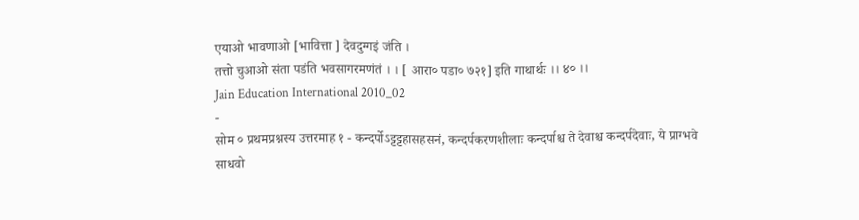एयाओ भावणाओ [भावित्ता ] देवदुग्गइं जंति ।
तत्तो चुआओ संता पडंति भवसागरमणंतं । । [ आरा० पडा० ७२१] इति गाथार्थः ।। ४० ।।
Jain Education International 2010_02
-
सोम ० प्रथमप्रश्नस्य उत्तरमाह १ - कन्दर्पोऽट्टट्टहासहसनं, कन्दर्पकरणशीलाः कन्दर्पाश्च ते देवाश्च कन्दर्पदेवाः, ये प्राग्भवे साधवो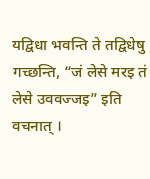यद्विधा भवन्ति ते तद्विधेषु गच्छन्ति, “जं लेसे मरइ तं लेसे उववज्जइ” इति वचनात् ।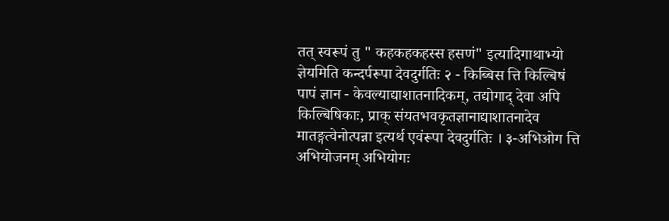तत् स्वरूपं तु " कहकहकहस्स हसणं" इत्यादिगाथाभ्यो ज्ञेयमिति कन्दर्परूपा देवदुर्गतिः २ - किब्बिस त्ति किल्बिषं पापं ज्ञान - केवल्याद्याशातनादिकम्, तद्योगाद् देवा अपि किल्बिषिकाः, प्राक् संयतभवकृतज्ञानाद्याशातनादेव मातङ्गत्वेनोत्पन्ना इत्यर्थ एवंरूपा देवदुर्गतिः । ३-अभिओग त्ति अभियोजनम् अभियोगः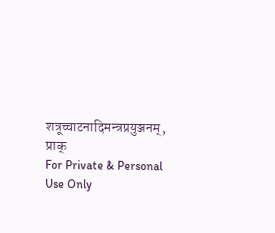शत्रूच्चाटनादिमन्त्रप्रयुञ्जनम्, प्राक्
For Private & Personal Use Only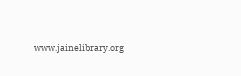www.jainelibrary.org